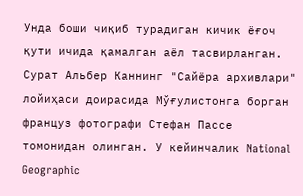Унда боши чиқиб турадиган кичик ёғоч қути ичида қамалган аёл тасвирланган.
Сурат Альбер Каннинг "Сайёра архивлари" лойиҳаси доирасида Мўғулистонга борган француз фотографи Стефан Пассе томонидан олинган. У кейинчалик National Geographic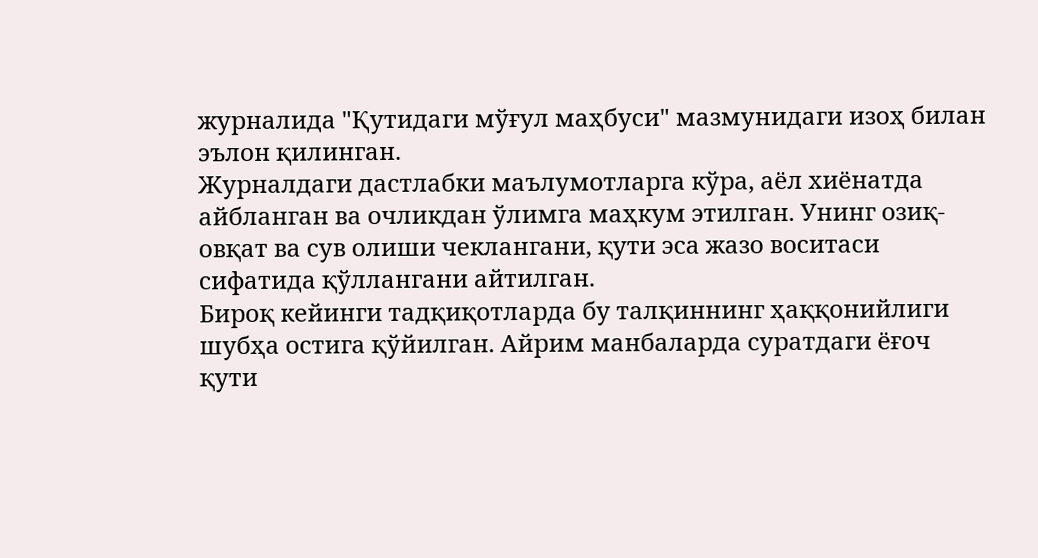журналида "Қутидаги мўғул маҳбуси" мазмунидаги изоҳ билан эълон қилинган.
Журналдаги дастлабки маълумотларга кўра, аёл хиёнатда айбланган ва очликдан ўлимга маҳкум этилган. Унинг озиқ-овқат ва сув олиши чеклангани, қути эса жазо воситаси сифатида қўллангани айтилган.
Бироқ кейинги тадқиқотларда бу талқиннинг ҳаққонийлиги шубҳа остига қўйилган. Айрим манбаларда суратдаги ёғоч қути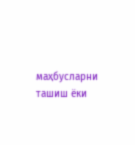маҳбусларни ташиш ёки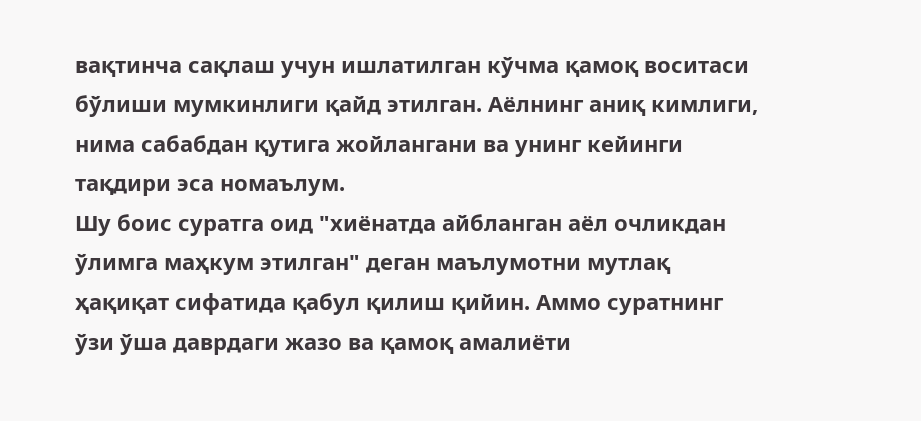вақтинча сақлаш учун ишлатилган кўчма қамоқ воситаси бўлиши мумкинлиги қайд этилган. Аёлнинг аниқ кимлиги, нима сабабдан қутига жойлангани ва унинг кейинги тақдири эса номаълум.
Шу боис суратга оид "хиёнатда айбланган аёл очликдан ўлимга маҳкум этилган" деган маълумотни мутлақ ҳақиқат сифатида қабул қилиш қийин. Аммо суратнинг ўзи ўша даврдаги жазо ва қамоқ амалиёти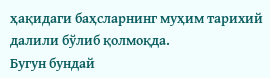ҳақидаги баҳсларнинг муҳим тарихий далили бўлиб қолмоқда.
Бугун бундай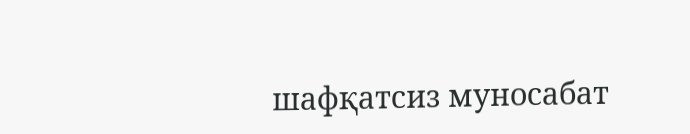шафқатсиз муносабат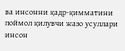ва инсонни қадр-қимматини поймол қилувчи жазо усуллари инсон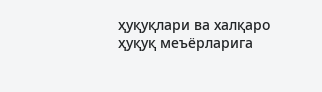ҳуқуқлари ва халқаро ҳуқуқ меъёрларига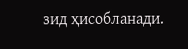зид ҳисобланади.